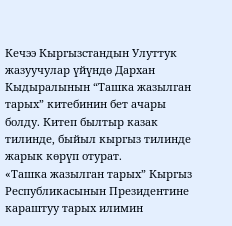Кечээ Кыргызстандын Улуттук жазуучулар үйүндө Дархан Кыдыралынын “Ташка жазылган тарых” китебинин бет ачары болду. Китеп былтыр казак тилинде, быйыл кыргыз тилинде жарык көрүп отурат.
«Ташка жазылган тарых” Кыргыз Республикасынын Президентине караштуу тарых илимин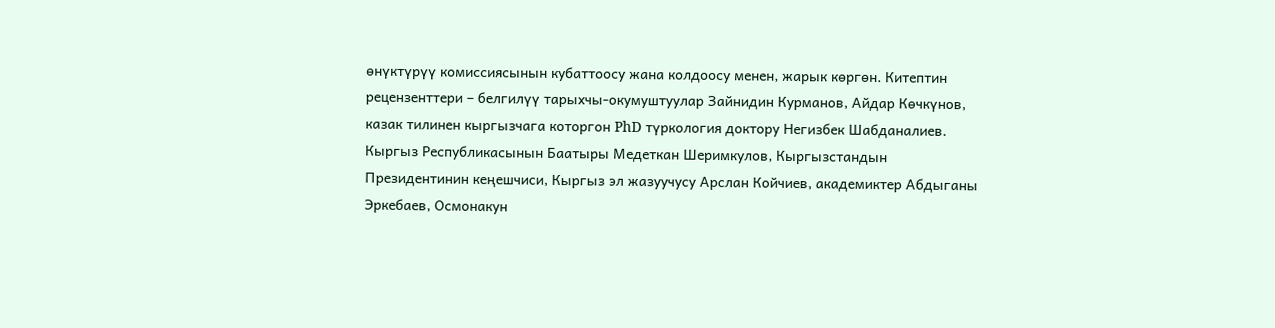өнүктүрүү комиссиясынын кубаттоосу жана колдоосу менен, жарык көргөн. Китептин рецензенттери – белгилүү тарыхчы-окумуштуулар Зайнидин Курманов, Айдар Көчкүнов, казак тилинен кыргызчага которгон PhD түркология доктору Негизбек Шабданалиев.
Кыргыз Республикасынын Баатыры Медеткан Шеримкулов, Кыргызстандын Президентинин кеңешчиси, Кыргыз эл жазуучусу Арслан Койчиев, академиктер Абдыганы Эркебаев, Осмонакун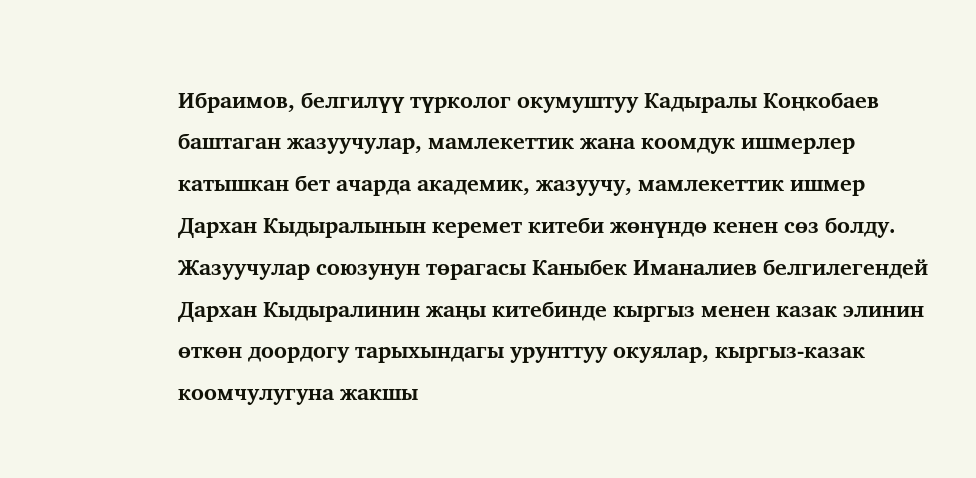Ибраимов, белгилүү түрколог окумуштуу Кадыралы Коңкобаев баштаган жазуучулар, мамлекеттик жана коомдук ишмерлер катышкан бет ачарда академик, жазуучу, мамлекеттик ишмер Дархан Кыдыралынын керемет китеби жөнүндө кенен сөз болду. Жазуучулар союзунун төрагасы Каныбек Иманалиев белгилегендей Дархан Кыдыралинин жаңы китебинде кыргыз менен казак элинин өткөн доордогу тарыхындагы урунттуу окуялар, кыргыз-казак коомчулугуна жакшы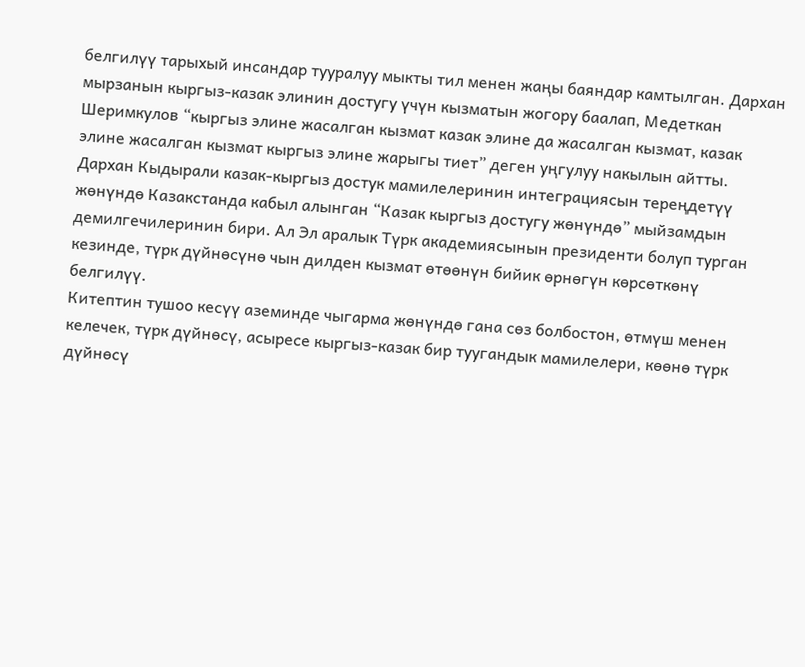белгилүү тарыхый инсандар тууралуу мыкты тил менен жаңы баяндар камтылган. Дархан мырзанын кыргыз-казак элинин достугу үчүн кызматын жогору баалап, Медеткан Шеримкулов “кыргыз элине жасалган кызмат казак элине да жасалган кызмат, казак элине жасалган кызмат кыргыз элине жарыгы тиет” деген уңгулуу накылын айтты.
Дархан Кыдырали казак-кыргыз достук мамилелеринин интеграциясын тереңдетүү жөнүндө Казакстанда кабыл алынган “Казак кыргыз достугу жөнүндө” мыйзамдын демилгечилеринин бири. Ал Эл аралык Түрк академиясынын президенти болуп турган кезинде, түрк дүйнөсүнө чын дилден кызмат өтөөнүн бийик өрнөгүн көрсөткөнү белгилүү.
Китептин тушоо кесүү аземинде чыгарма жөнүндө гана сөз болбостон, өтмүш менен келечек, түрк дүйнөсү, асыресе кыргыз-казак бир туугандык мамилелери, көөнө түрк дүйнөсү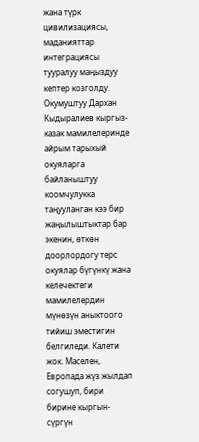жана түрк цивилизациясы, маданияттар интеграциясы тууралуу маңыздуу кептер козголду.
Окумуштуу Дархан Кыдыралиев кыргыз-казак мамилелеринде айрым тарыхый окуяларга байланыштуу коомчулукка таңууланган кээ бир жаңылыштыктар бар экенин, өткөн доорлордогу терс окуялар бүгүнкү жана келечектеги мамилелердин мүнөзүн аныктоого тийиш эместигин белгиледи. Калети жок. Маселен, Европада жүз жылдап согушуп, бири бирине кыргын-сүргүн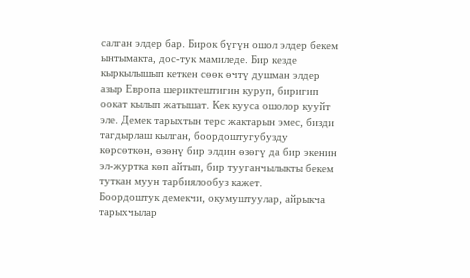салган элдер бар. Бирок бүгүн ошол элдер бекем ынтымакта, дос-тук мамиледе. Бир кезде кыркылышып кеткен сөөк өчтү душман элдер азыр Европа шериктештигин куруп, биригип оокат кылып жатышат. Кек кууса ошолор кууйт эле. Демек тарыхтын терс жактарын эмес, бизди тагдырлаш кылган, боордоштугубузду көрсөткөн, өзөнү бир элдин өзөгү да бир экенин эл-журтка көп айтып, бир тууганчылыкты бекем туткан муун тарбиялообуз кажет.
Боордоштук демекчи, окумуштуулар, айрыкча тарыхчылар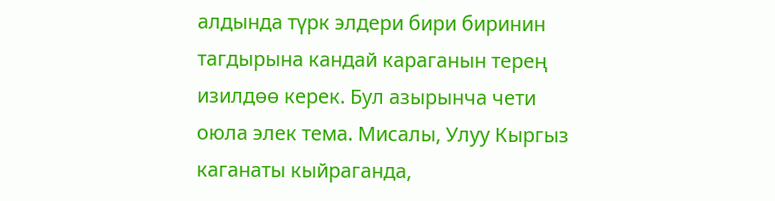алдында түрк элдери бири биринин тагдырына кандай караганын терең изилдөө керек. Бул азырынча чети оюла элек тема. Мисалы, Улуу Кыргыз каганаты кыйраганда,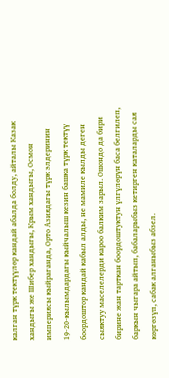калган түрк тектүүлөр кандай абалда болду, айталы Казак хандыгы же Шибер хандыгы, Крым хандыгы, Осмон империясы кыйраганда, Орто Азиядагы түрк элдеринин 19-20-кылымдардагы кыйчалыш кезин башка түрк тектүү боордоштор кандай кабыл алды, не мамиле кылды деген сыяктуу маселелерди кароо балким зарыл. Ошондо да бири бирине жан тарткан боордоштуктун үлгүлөрүн баса белгилеп, баркын чыгара айтып, бабаларыбыз кетирген каталарды сая көргөзүп, сабак алганыбыз абзел.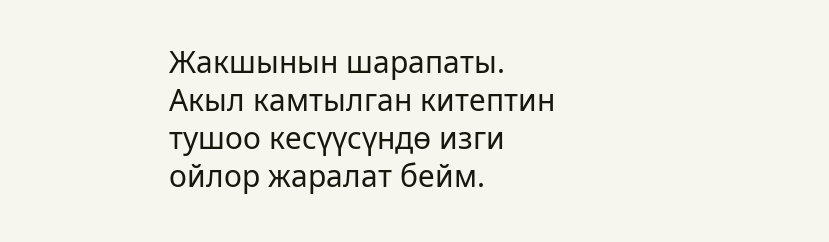Жакшынын шарапаты. Акыл камтылган китептин тушоо кесүүсүндө изги ойлор жаралат бейм.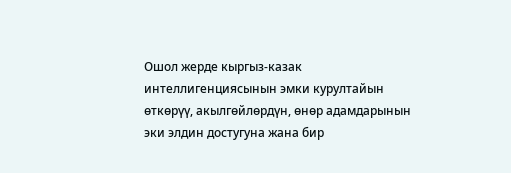Ошол жерде кыргыз-казак интеллигенциясынын эмки курултайын өткөрүү, акылгөйлөрдүн, өнөр адамдарынын эки элдин достугуна жана бир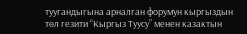туугандыгына арналган форумун кыргыздын төл гезити “Кыргыз Туусу” менен казактын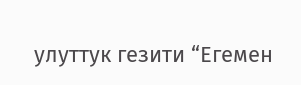улуттук гезити “Егемен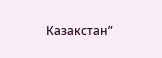Казакстан”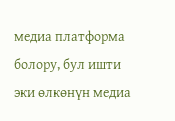медиа платформа болору, бул ишти эки өлкөнүн медиа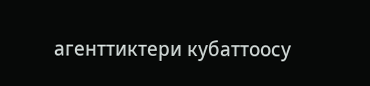агенттиктери кубаттоосу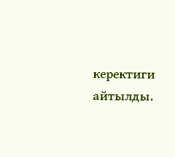керектиги айтылды.